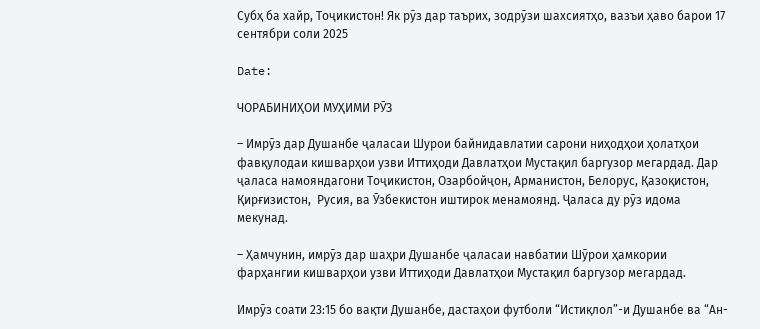Субҳ ба хайр, Тоҷикистон! Як рӯз дар таърих, зодрӯзи шахсиятҳо, вазъи ҳаво барои 17 сентябри соли 2025

Date:

ЧОРАБИНИҲОИ МУҲИМИ РӮЗ

– Имрӯз дар Душанбе ҷаласаи Шурои байнидавлатии сарони ниҳодҳои ҳолатҳои фавқулодаи кишварҳои узви Иттиҳоди Давлатҳои Мустақил баргузор мегардад. Дар ҷаласа намояндагони Тоҷикистон, Озарбойҷон, Арманистон, Белорус, Қазоқистон, Қирғизистон,  Русия, ва Ӯзбекистон иштирок менамоянд. Ҷаласа ду рӯз идома мекунад.

– Ҳамчунин, имрӯз дар шаҳри Душанбе ҷаласаи навбатии Шӯрои ҳамкории фарҳангии кишварҳои узви Иттиҳоди Давлатҳои Мустақил баргузор мегардад.

Имрӯз соати 23:15 бо вақти Душанбе, дастаҳои футболи “Истиқлол”-и Душанбе ва “Ан-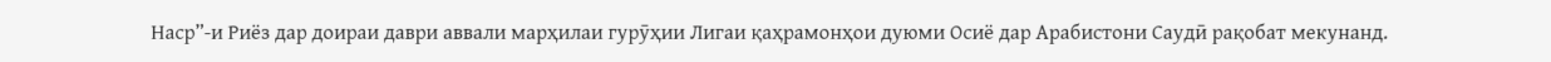Наср”-и Риёз дар доираи даври аввали марҳилаи гурӯҳии Лигаи қаҳрамонҳои дуюми Осиё дар Арабистони Саудӣ рақобат мекунанд.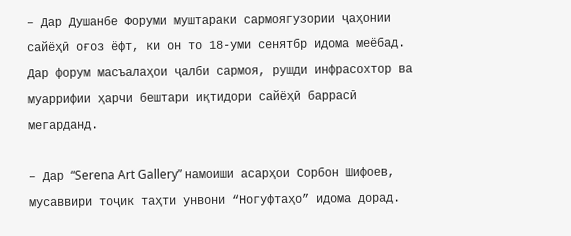– Дар Душанбе Форуми муштараки сармоягузории ҷаҳонии сайёҳӣ оғоз ёфт, ки он то 18-уми сенятбр идома меёбад. Дар форум масъалаҳои ҷалби сармоя, рушди инфрасохтор ва муаррифии ҳарчи бештари иқтидори сайёҳӣ баррасӣ мегарданд.

– Дар “Serena Art Gallery” намоиши асарҳои Сорбон Шифоев, мусаввири тоҷик таҳти унвони “Ногуфтаҳо” идома дорад.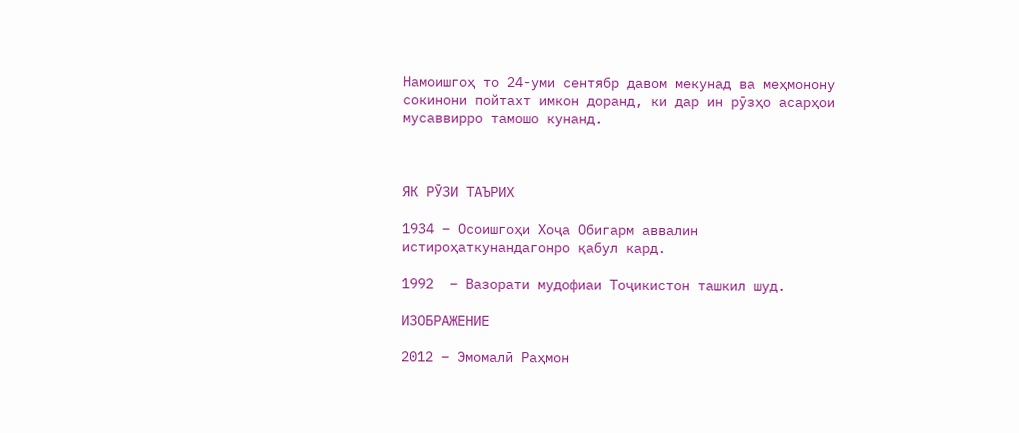Намоишгоҳ то 24-уми сентябр давом мекунад ва меҳмонону сокинони пойтахт имкон доранд, ки дар ин рӯзҳо асарҳои мусаввирро тамошо кунанд.



ЯК РӮЗИ ТАЪРИХ

1934 – Осоишгоҳи Хоҷа Обигарм аввалин истироҳаткунандагонро қабул кард.

1992  – Вазорати мудофиаи Тоҷикистон ташкил шуд.

ИЗОБРАЖЕНИЕ

2012 – Эмомалӣ Раҳмон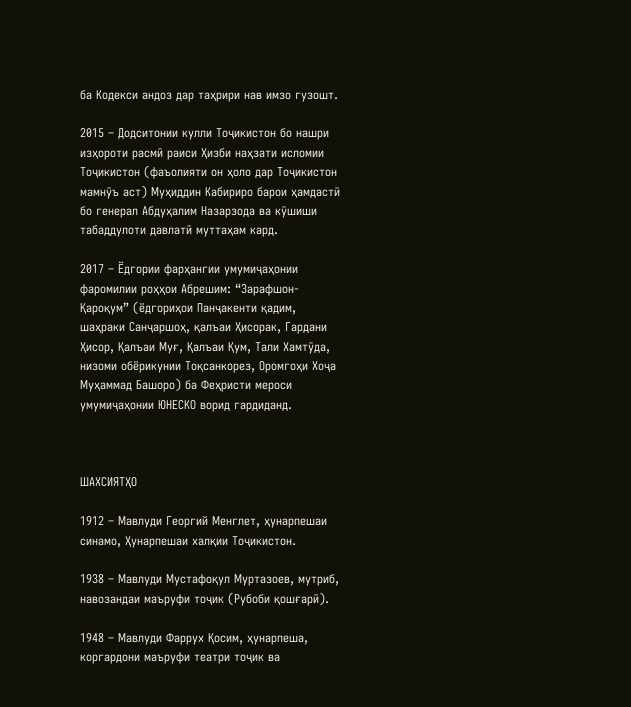ба Кодекси андоз дар таҳрири нав имзо гузошт.

2015 – Додситонии кулли Тоҷикистон бо нашри изҳороти расмӣ раиси Ҳизби наҳзати исломии Тоҷикистон (фаъолияти он ҳоло дар Тоҷикистон мамнӯъ аст) Муҳиддин Кабириро барои ҳамдастӣ бо генерал Абдуҳалим Назарзода ва кӯшиши табаддулоти давлатӣ муттаҳам кард.

2017 – Ёдгории фарҳангии умумиҷаҳонии фаромилии роҳҳои Абрешим: “Зарафшон-Қароқум” (ёдгориҳои Панҷакенти қадим, шаҳраки Санҷаршоҳ, қалъаи Ҳисорак, Гардани Ҳисор, Қалъаи Муғ, Қалъаи Қум, Тали Хамтӯда, низоми обёрикунии Тоқсанкорез, Оромгоҳи Хоҷа Муҳаммад Башоро) ба Феҳристи мероси умумиҷаҳонии ЮНЕСКО ворид гардиданд.



ШАХСИЯТҲО

1912 – Мавлуди Георгий Менглет, ҳунарпешаи синамо, Ҳунарпешаи халқии Тоҷикистон.

1938 – Мавлуди Мустафоқул Муртазоев, мутриб, навозандаи маъруфи тоҷик (Рубоби қошғарӣ).

1948 – Мавлуди Фаррух Қосим, ҳунарпеша, коргардони маъруфи театри тоҷик ва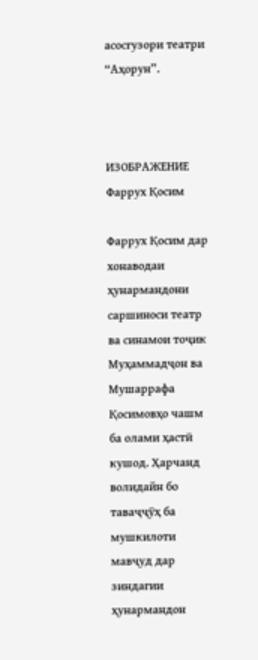асосгузори театри “Аҳорун”.



ИЗОБРАЖЕНИЕ Фаррух Қосим

Фаррух Қосим дар хонаводаи ҳунармандони саршиноси театр ва синамои тоҷик Муҳаммадҷон ва Мушаррафа Қосимовҳо чашм ба олами ҳастӣ кушод. Ҳарчанд волидайн бо таваҷҷӯҳ ба мушкилоти мавҷуд дар зиндагии ҳунармандон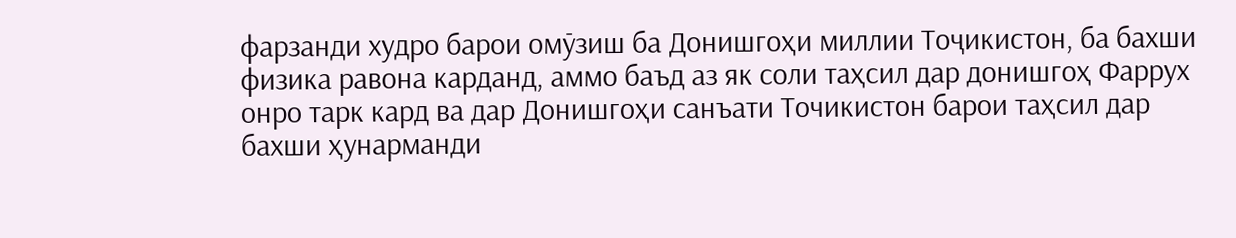фарзанди худро барои омӯзиш ба Донишгоҳи миллии Тоҷикистон, ба бахши физика равона карданд, аммо баъд аз як соли таҳсил дар донишгоҳ Фаррух онро тарк кард ва дар Донишгоҳи санъати Точикистон барои таҳсил дар бахши ҳунарманди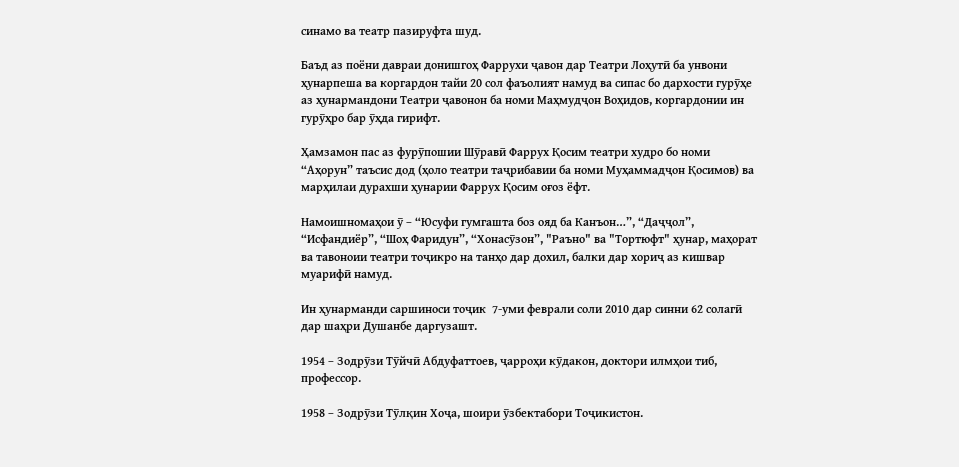синамо ва театр пазируфта шуд.

Баъд аз поёни давраи донишгоҳ Фаррухи ҷавон дар Театри Лоҳутӣ ба унвони ҳунарпеша ва коргардон тайи 20 сол фаъолият намуд ва сипас бо дархости гурӯҳе аз ҳунармандони Театри ҷавонон ба номи Маҳмудҷон Воҳидов, коргардонии ин гурӯҳро бар ӯҳда гирифт.

Ҳамзамон пас аз фурӯпошии Шӯравӣ Фаррух Қосим театри худро бо номи “Аҳорун” таъсис дод (ҳоло театри таҷрибавии ба номи Муҳаммадҷон Қосимов) ва марҳилаи дурахши ҳунарии Фаррух Қосим оғоз ёфт.

Намоишномаҳои ӯ – “Юсуфи гумгашта боз ояд ба Канъон…”, “Даҷҷол”, “Исфандиёр”, “Шоҳ Фаридун”, “Хонасӯзон”, "Раъно" ва "Тортюфт" ҳунар, маҳорат ва тавоноии театри тоҷикро на танҳо дар дохил, балки дар хориҷ аз кишвар муарифӣ намуд.

Ин ҳунарманди саршиноси тоҷик  7-уми феврали соли 2010 дар синни 62 солагӣ дар шаҳри Душанбе даргузашт.

1954 – Зодрӯзи Тӯйчӣ Абдуфаттоев, ҷарроҳи кӯдакон, доктори илмҳои тиб, профессор.

1958 – Зодрӯзи Тӯлқин Хоҷа, шоири ӯзбектабори Тоҷикистон.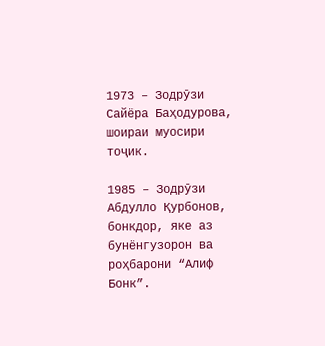1973 – Зодрӯзи Сайёра Баҳодурова, шоираи муосири тоҷик.

1985 – Зодрӯзи Абдулло Қурбонов, бонкдор, яке аз бунёнгузорон ва роҳбарони “Алиф Бонк”.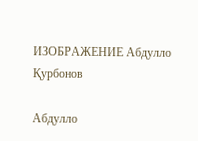ИЗОБРАЖЕНИЕ Абдулло Қурбонов

Абдулло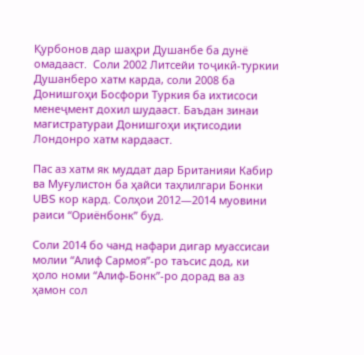Қурбонов дар шаҳри Душанбе ба дунё омадааст.  Соли 2002 Литсейи тоҷикӣ-туркии Душанберо хатм карда, соли 2008 ба Донишгоҳи Босфори Туркия ба ихтисоси менеҷмент дохил шудааст. Баъдан зинаи магистратураи Донишгоҳи иқтисодии Лондонро хатм кардааст.

Пас аз хатм як муддат дар Британияи Кабир ва Муғулистон ба ҳайси таҳлилгари Бонки UBS кор кард. Солҳои 2012—2014 муовини раиси “Ориёнбонк” буд.

Соли 2014 бо чанд нафари дигар муассисаи молии “Алиф Сармоя”-ро таъсис дод, ки ҳоло номи “Алиф-Бонк”-ро дорад ва аз ҳамон сол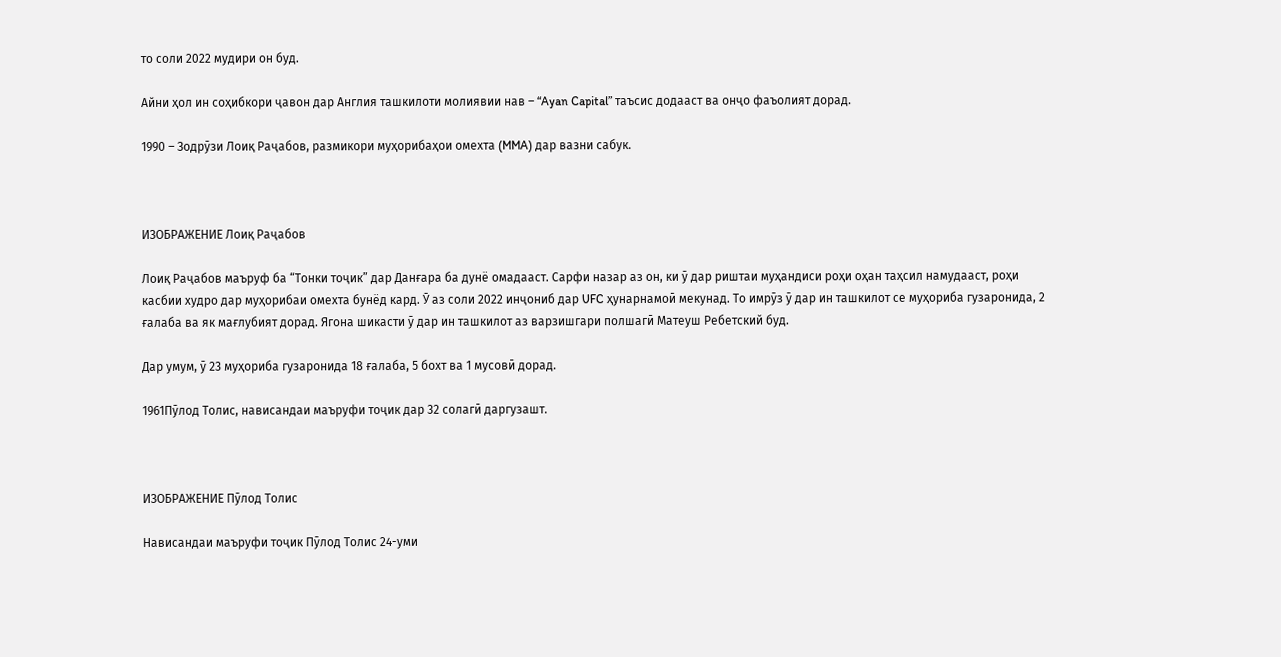то соли 2022 мудири он буд.

Айни ҳол ин соҳибкори ҷавон дар Англия ташкилоти молиявии нав – “Ayan Capital” таъсис додааст ва онҷо фаъолият дорад.

1990 – Зодрӯзи Лоиқ Раҷабов, размикори муҳорибаҳои омехта (MMA) дар вазни сабук.



ИЗОБРАЖЕНИЕ Лоиқ Раҷабов

Лоиқ Раҷабов маъруф ба “Тонки тоҷик” дар Данғара ба дунё омадааст. Сарфи назар аз он, ки ӯ дар риштаи муҳандиси роҳи оҳан таҳсил намудааст, роҳи касбии худро дар муҳорибаи омехта бунёд кард. Ӯ аз соли 2022 инҷониб дар UFC ҳунарнамоӣ мекунад. То имрӯз ӯ дар ин ташкилот се муҳориба гузаронида, 2 ғалаба ва як мағлубият дорад. Ягона шикасти ӯ дар ин ташкилот аз варзишгари полшагӣ Матеуш Ребетский буд.

Дар умум, ӯ 23 муҳориба гузаронида 18 ғалаба, 5 бохт ва 1 мусовӣ дорад.

1961Пӯлод Толис, нависандаи маъруфи тоҷик дар 32 солагӣ даргузашт.



ИЗОБРАЖЕНИЕ Пӯлод Толис

Нависандаи маъруфи тоҷик Пӯлод Толис 24-уми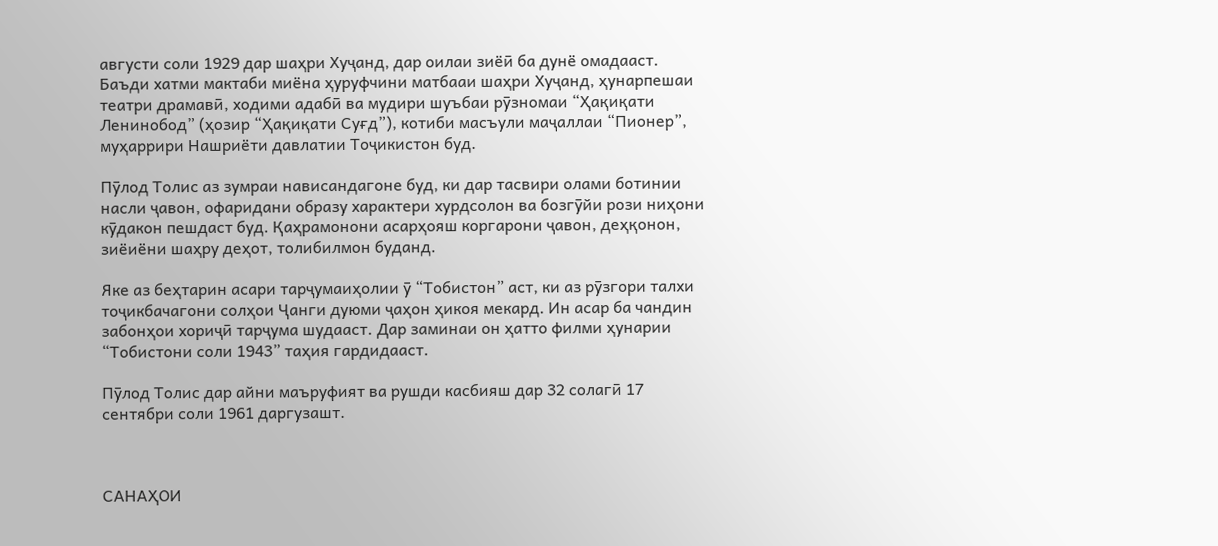августи соли 1929 дар шаҳри Хуҷанд, дар оилаи зиёӣ ба дунё омадааст. Баъди хатми мактаби миёна ҳуруфчини матбааи шаҳри Хуҷанд, ҳунарпешаи театри драмавӣ, ходими адабӣ ва мудири шуъбаи рӯзномаи “Ҳақиқати Ленинобод” (ҳозир “Ҳақиқати Суғд”), котиби масъули маҷаллаи “Пионер”, муҳаррири Нашриёти давлатии Тоҷикистон буд.

Пӯлод Толис аз зумраи нависандагоне буд, ки дар тасвири олами ботинии насли ҷавон, офаридани образу характери хурдсолон ва бозгӯйи рози ниҳони кӯдакон пешдаст буд. Қаҳрамонони асарҳояш коргарони ҷавон, деҳқонон, зиёиёни шаҳру деҳот, толибилмон буданд.

Яке аз беҳтарин асари тарҷумаиҳолии ӯ “Тобистон” аст, ки аз рӯзгори талхи тоҷикбачагони солҳои Ҷанги дуюми ҷаҳон ҳикоя мекард. Ин асар ба чандин забонҳои хориҷӣ тарҷума шудааст. Дар заминаи он ҳатто филми ҳунарии “Тобистони соли 1943” таҳия гардидааст.

Пӯлод Толис дар айни маъруфият ва рушди касбияш дар 32 солагӣ 17 сентябри соли 1961 даргузашт.



САНАҲОИ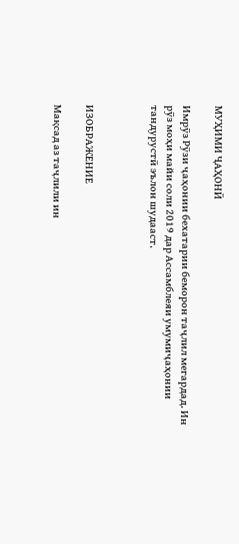МУҲИМИ ҶАҲОНӢ

Имрӯз Рӯзи ҷаҳонии бехатарии беморон таҷлил мегардад. Ин рӯз моҳи майи соли 2019 дар Ассамблеяи умумиҷаҳонии тандурустӣ эълон шудааст.



ИЗОБРАЖЕНИЕ

Мақсад аз таҷлили ин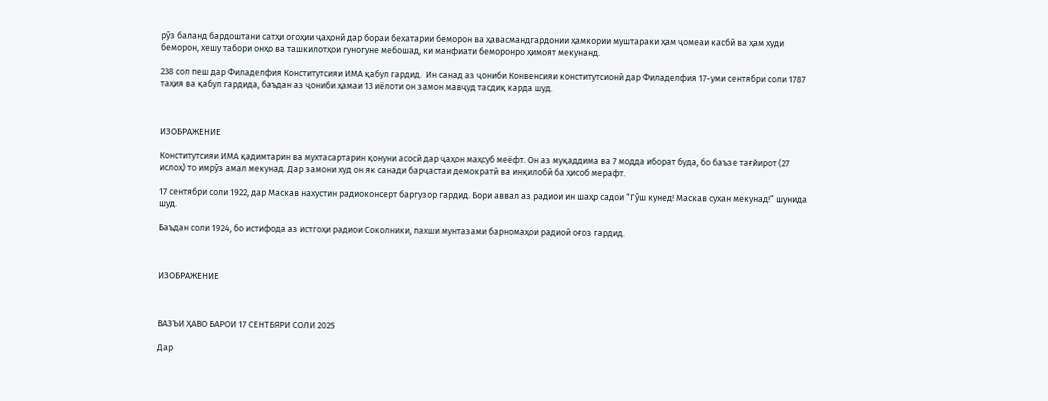рӯз баланд бардоштани сатҳи огоҳии ҷаҳонӣ дар бораи бехатарии беморон ва ҳавасмандгардонии ҳамкории муштараки ҳам ҷомеаи касбӣ ва ҳам худи беморон, хешу табори онҳо ва ташкилотҳои гуногуне мебошад, ки манфиати беморонро ҳимоят мекунанд.

238 сол пеш дар Филаделфия Конститутсияи ИМА қабул гардид.  Ин санад аз ҷониби Конвенсияи конститутсионӣ дар Филаделфия 17-уми сентябри соли 1787 таҳия ва қабул гардида, баъдан аз ҷониби ҳамаи 13 иёлоти он замон мавҷуд тасдиқ карда шуд.



ИЗОБРАЖЕНИЕ

Конститутсияи ИМА қадимтарин ва мухтасартарин қонуни асосӣ дар ҷаҳон маҳсуб меёфт. Он аз муқаддима ва 7 модда иборат буда, бо баъзе тағйирот (27 ислоҳ) то имрӯз амал мекунад. Дар замони худ он як санади барҷастаи демократӣ ва инқилобӣ ба ҳисоб мерафт.

17 сентябри соли 1922, дар Маскав нахустин радиоконсерт баргузор гардид. Бори аввал аз радиои ин шаҳр садои “Гӯш кунед! Маскав сухан мекунад!” шунида шуд.

Баъдан соли 1924, бо истифода аз истгоҳи радиои Соколники, пахши мунтазами барномаҳои радиоӣ оғоз гардид.



ИЗОБРАЖЕНИЕ



ВАЗЪИ ҲАВО БАРОИ 17 СЕНТБЯРИ СОЛИ 2025

Дар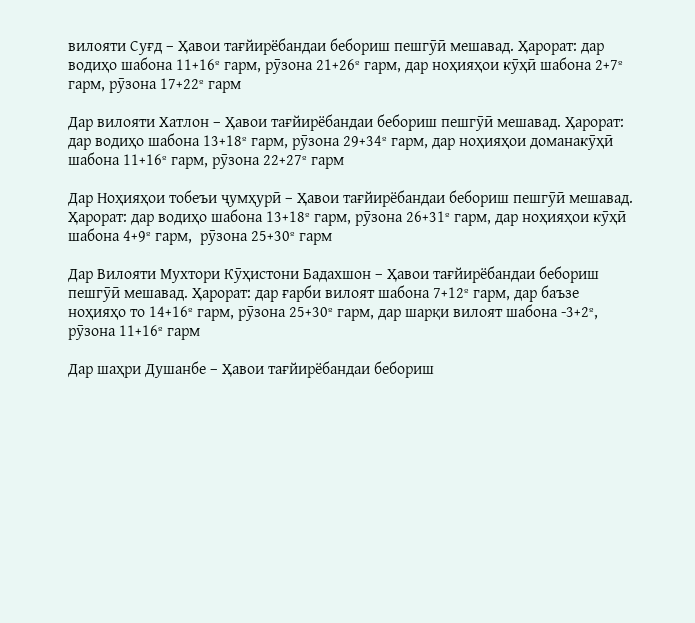вилояти Суғд – Ҳавои тағйирёбандаи бебориш пешгӯӣ мешавад. Ҳарорат: дар водиҳо шабона 11+16º гарм, рӯзона 21+26º гарм, дар ноҳияҳои кӯҳӣ шабона 2+7º гарм, рӯзона 17+22º гарм

Дар вилояти Хатлон – Ҳавои тағйирёбандаи бебориш пешгӯӣ мешавад. Ҳарорат:  дар водиҳо шабона 13+18º гарм, рӯзона 29+34º гарм, дар ноҳияҳои доманакӯҳӣ шабона 11+16º гарм, рӯзона 22+27º гарм

Дар Ноҳияҳои тобеъи ҷумҳурӣ – Ҳавои тағйирёбандаи бебориш пешгӯӣ мешавад. Ҳарорат: дар водиҳо шабона 13+18º гарм, рӯзона 26+31º гарм, дар ноҳияҳои кӯҳӣ шабона 4+9º гарм,  рӯзона 25+30º гарм

Дар Вилояти Мухтори Кӯҳистони Бадахшон – Ҳавои тағйирёбандаи бебориш пешгӯӣ мешавад. Ҳарорат: дар ғарби вилоят шабона 7+12º гарм, дар баъзе ноҳияҳо то 14+16º гарм, рӯзона 25+30º гарм, дар шарқи вилоят шабона -3+2º, рӯзона 11+16º гарм

Дар шаҳри Душанбе – Ҳавои тағйирёбандаи бебориш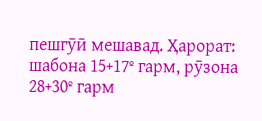пешгӯӣ мешавад. Ҳарорат: шабона 15+17º гарм, рӯзона 28+30º гарм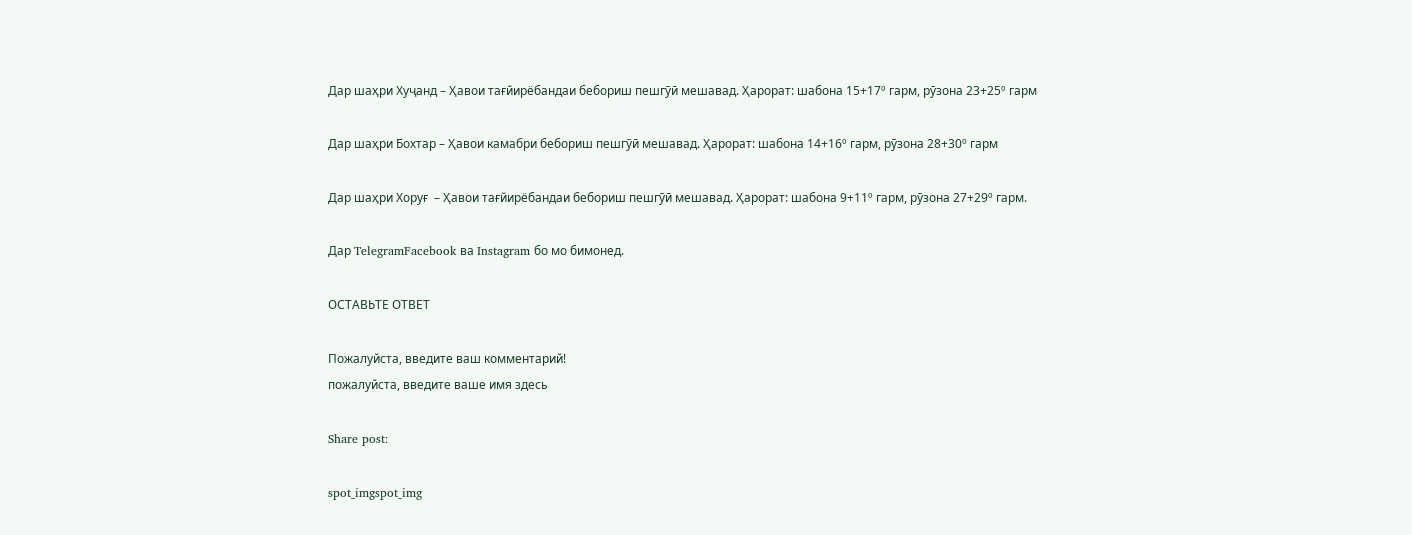Дар шаҳри Хуҷанд – Ҳавои тағйирёбандаи бебориш пешгӯӣ мешавад. Ҳарорат: шабона 15+17º гарм, рӯзона 23+25º гарм

Дар шаҳри Бохтар – Ҳавои камабри бебориш пешгӯӣ мешавад. Ҳарорат: шабона 14+16º гарм, рӯзона 28+30º гарм

Дар шаҳри Хоруғ  – Ҳавои тағйирёбандаи бебориш пешгӯӣ мешавад. Ҳарорат: шабона 9+11º гарм, рӯзона 27+29º гарм.

Дар TelegramFacebook ва Instagram бо мо бимонед.

ОСТАВЬТЕ ОТВЕТ

Пожалуйста, введите ваш комментарий!
пожалуйста, введите ваше имя здесь

Share post:

spot_imgspot_img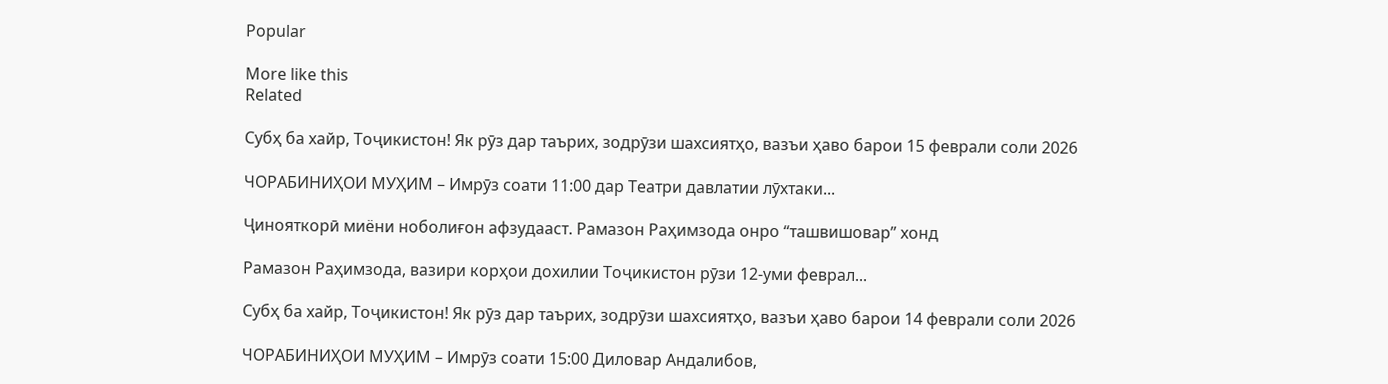Popular

More like this
Related

Субҳ ба хайр, Тоҷикистон! Як рӯз дар таърих, зодрӯзи шахсиятҳо, вазъи ҳаво барои 15 феврали соли 2026

ЧОРАБИНИҲОИ МУҲИМ – Имрӯз соати 11:00 дар Театри давлатии лӯхтаки...

Ҷинояткорӣ миёни ноболиғон афзудааст. Рамазон Раҳимзода онро “ташвишовар” хонд

Рамазон Раҳимзода, вазири корҳои дохилии Тоҷикистон рӯзи 12-уми феврал...

Субҳ ба хайр, Тоҷикистон! Як рӯз дар таърих, зодрӯзи шахсиятҳо, вазъи ҳаво барои 14 феврали соли 2026

ЧОРАБИНИҲОИ МУҲИМ – Имрӯз соати 15:00 Диловар Андалибов,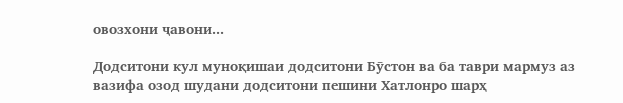овозхони ҷавони...

Додситони кул муноқишаи додситони Бӯстон ва ба таври мармуз аз вазифа озод шудани додситони пешини Хатлонро шарҳ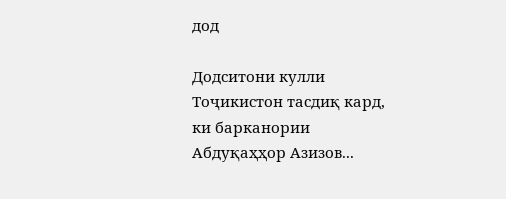дод

Додситони кулли Тоҷикистон тасдиқ кард, ки барканории Абдуқаҳҳор Азизов...